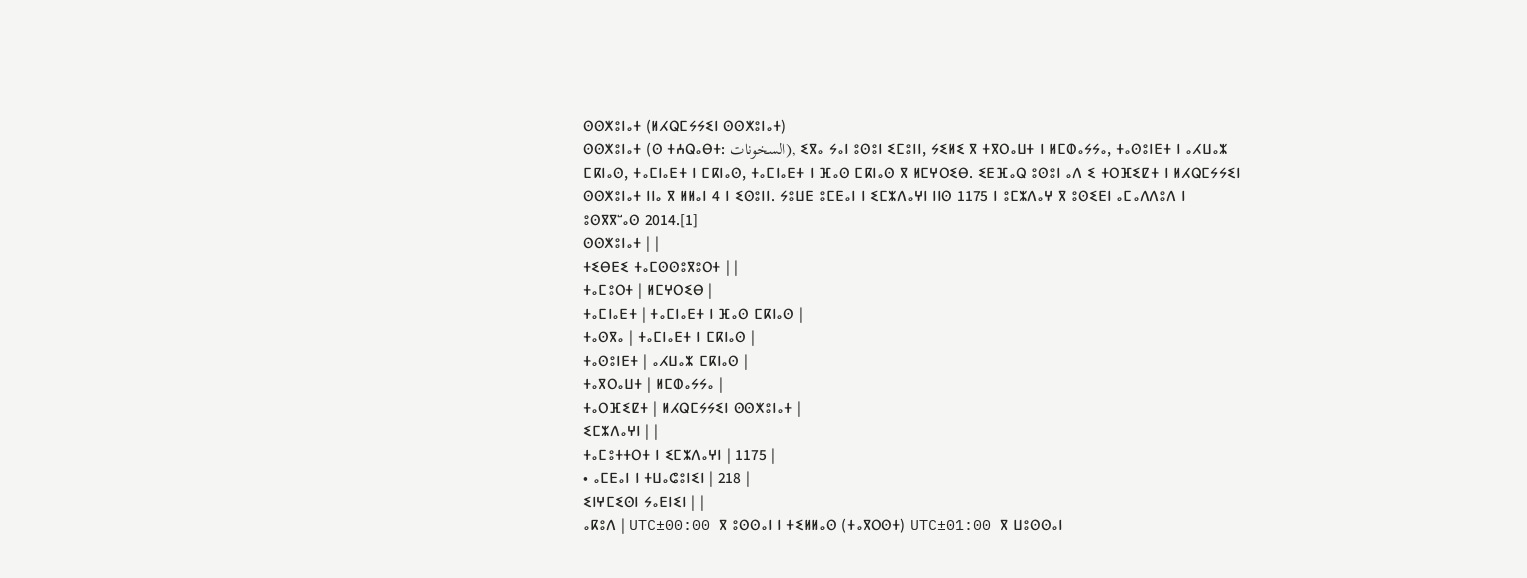ⵙⵙⵅⵓⵏⴰⵜ (ⵍⵃⵕⵎⵢⵢⵉⵏ ⵙⵙⵅⵓⵏⴰⵜ)
ⵙⵙⵅⵓⵏⴰⵜ (ⵙ ⵜⵄⵕⴰⴱⵜ: السخونات), ⵉⴳⴰ ⵢⴰⵏ ⵓⵙⵓⵏ ⵉⵎⵓⵏⵏ, ⵢⵉⵍⵉ ⴳ ⵜⴳⵔⴰⵡⵜ ⵏ ⵍⵎⵀⴰⵢⵢⴰ, ⵜⴰⵙⵓⵏⴹⵜ ⵏ ⴰⵃⵡⴰⵣ ⵎⴽⵏⴰⵙ, ⵜⴰⵎⵏⴰⴹⵜ ⵏ ⵎⴽⵏⴰⵙ, ⵜⴰⵎⵏⴰⴹⵜ ⵏ ⴼⴰⵙ ⵎⴽⵏⴰⵙ ⴳ ⵍⵎⵖⵔⵉⴱ. ⵉⴹⴼⴰⵕ ⵓⵙⵓⵏ ⴰⴷ ⵉ ⵜⵔⴼⵉⵇⵜ ⵏ ⵍⵃⵕⵎⵢⵢⵉⵏ ⵙⵙⵅⵓⵏⴰⵜ ⵏⵏⴰ ⴳ ⵍⵍⴰⵏ 4 ⵏ ⵉⵙⵓⵏⵏ. ⵢⵓⵡⴹ ⵓⵎⴹⴰⵏ ⵏ ⵉⵎⵣⴷⴰⵖⵏ ⵏⵏⵙ 1175 ⵏ ⵓⵎⵣⴷⴰⵖ ⴳ ⵓⵙⵉⴹⵏ ⴰⵎⴰⴷⴷⵓⴷ ⵏ ⵓⵙⴳⴳⵯⴰⵙ 2014.[1]
ⵙⵙⵅⵓⵏⴰⵜ | |
ⵜⵉⴱⴹⵉ ⵜⴰⵎⵙⵙⵓⴳⵓⵔⵜ | |
ⵜⴰⵎⵓⵔⵜ | ⵍⵎⵖⵔⵉⴱ |
ⵜⴰⵎⵏⴰⴹⵜ | ⵜⴰⵎⵏⴰⴹⵜ ⵏ ⴼⴰⵙ ⵎⴽⵏⴰⵙ |
ⵜⴰⵙⴳⴰ | ⵜⴰⵎⵏⴰⴹⵜ ⵏ ⵎⴽⵏⴰⵙ |
ⵜⴰⵙⵓⵏⴹⵜ | ⴰⵃⵡⴰⵣ ⵎⴽⵏⴰⵙ |
ⵜⴰⴳⵔⴰⵡⵜ | ⵍⵎⵀⴰⵢⵢⴰ |
ⵜⴰⵔⴼⵉⵇⵜ | ⵍⵃⵕⵎⵢⵢⵉⵏ ⵙⵙⵅⵓⵏⴰⵜ |
ⵉⵎⵣⴷⴰⵖⵏ | |
ⵜⴰⵎⵓⵜⵜⵔⵜ ⵏ ⵉⵎⵣⴷⴰⵖⵏ | 1175 |
• ⴰⵎⴹⴰⵏ ⵏ ⵜⵡⴰⵛⵓⵏⵉⵏ | 218 |
ⵉⵏⵖⵎⵉⵙⵏ ⵢⴰⴹⵏⵉⵏ | |
ⴰⴽⵓⴷ | UTC±00:00 ⴳ ⵓⵙⵙⴰⵏ ⵏ ⵜⵉⵍⵍⴰⵙ (ⵜⴰⴳⵔⵙⵜ) UTC±01:00 ⴳ ⵡⵓⵙⵙⴰⵏ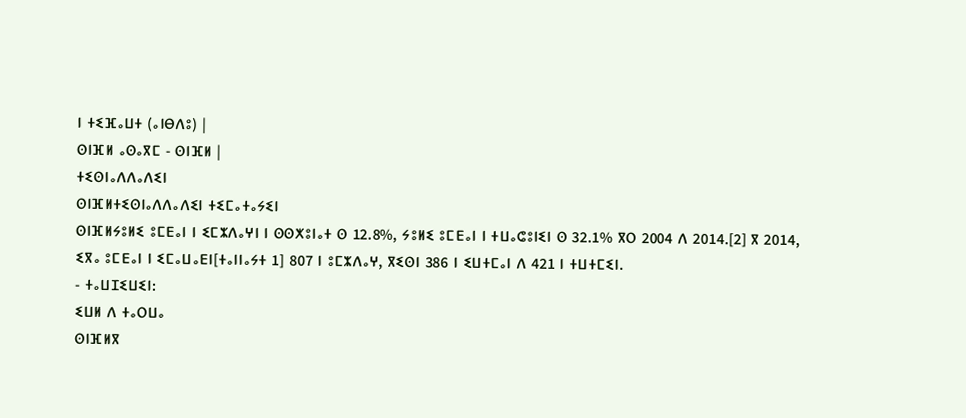ⵏ ⵜⵉⴼⴰⵡⵜ (ⴰⵏⴱⴷⵓ) |
ⵙⵏⴼⵍ ⴰⵙⴰⴳⵎ - ⵙⵏⴼⵍ |
ⵜⵉⵙⵏⴰⴷⴷⴰⴷⵉⵏ
ⵙⵏⴼⵍⵜⵉⵙⵏⴰⴷⴷⴰⴷⵉⵏ ⵜⵉⵎⴰⵜⴰⵢⵉⵏ
ⵙⵏⴼⵍⵢⵓⵍⵉ ⵓⵎⴹⴰⵏ ⵏ ⵉⵎⵣⴷⴰⵖⵏ ⵏ ⵙⵙⵅⵓⵏⴰⵜ ⵙ 12.8%, ⵢⵓⵍⵉ ⵓⵎⴹⴰⵏ ⵏ ⵜⵡⴰⵛⵓⵏⵉⵏ ⵙ 32.1% ⴳⵔ 2004 ⴷ 2014.[2] ⴳ 2014, ⵉⴳⴰ ⵓⵎⴹⴰⵏ ⵏ ⵉⵎⴰⵡⴰⴹⵏ[ⵜⴰⵏⵏⴰⵢⵜ 1] 807 ⵏ ⵓⵎⵣⴷⴰⵖ, ⴳⵉⵙⵏ 386 ⵏ ⵉⵡⵜⵎⴰⵏ ⴷ 421 ⵏ ⵜⵡⵜⵎⵉⵏ.
- ⵜⴰⵡⵊⵉⵡⵉⵏ:
ⵉⵡⵍ ⴷ ⵜⴰⵔⵡⴰ
ⵙⵏⴼⵍⴳ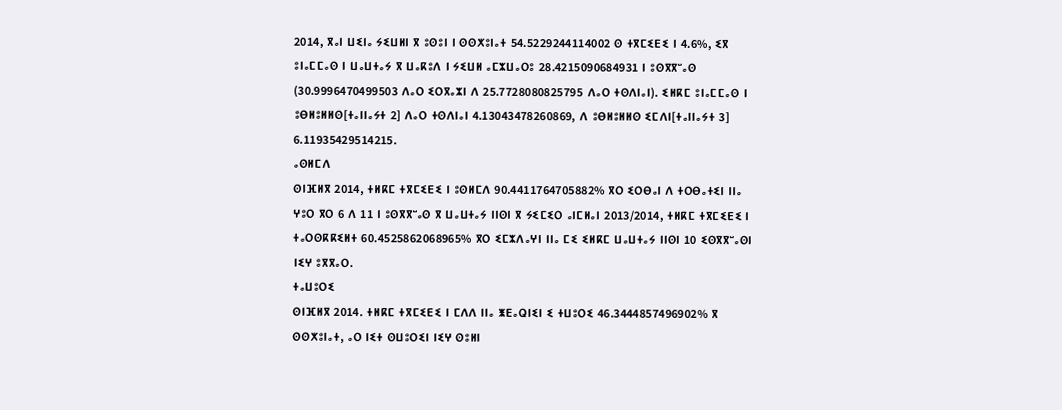2014, ⴳⴰⵏ ⵡⵉⵏⴰ ⵢⵉⵡⵍⵏ ⴳ ⵓⵙⵓⵏ ⵏ ⵙⵙⵅⵓⵏⴰⵜ 54.5229244114002 ⵙ ⵜⴳⵎⵉⴹⵉ ⵏ 4.6%, ⵉⴳ ⵓⵏⴰⵎⵎⴰⵙ ⵏ ⵡⴰⵡⵜⴰⵢ ⴳ ⵡⴰⴽⵓⴷ ⵏ ⵢⵉⵡⵍ ⴰⵎⵣⵡⴰⵔⵓ 28.4215090684931 ⵏ ⵓⵙⴳⴳⵯⴰⵙ (30.9996470499503 ⴷⴰⵔ ⵉⵔⴳⴰⵣⵏ ⴷ 25.7728080825795 ⴷⴰⵔ ⵜⵙⴷⵏⴰⵏ). ⵉⵍⴽⵎ ⵓⵏⴰⵎⵎⴰⵙ ⵏ ⵓⴱⵍⵓⵍⵍⵙ[ⵜⴰⵏⵏⴰⵢⵜ 2] ⴷⴰⵔ ⵜⵙⴷⵏⴰⵏ 4.13043478260869, ⴷ ⵓⴱⵍⵓⵍⵍⵙ ⵉⵎⴷⵏ[ⵜⴰⵏⵏⴰⵢⵜ 3] 6.11935429514215.
ⴰⵙⵍⵎⴷ
ⵙⵏⴼⵍⴳ 2014, ⵜⵍⴽⵎ ⵜⴳⵎⵉⴹⵉ ⵏ ⵓⵙⵍⵎⴷ 90.4411764705882% ⴳⵔ ⵉⵔⴱⴰⵏ ⴷ ⵜⵔⴱⴰⵜⵉⵏ ⵏⵏⴰ ⵖⵓⵔ ⴳⵔ 6 ⴷ 11 ⵏ ⵓⵙⴳⴳⵯⴰⵙ ⴳ ⵡⴰⵡⵜⴰⵢ ⵏⵏⵙⵏ ⴳ ⵢⵉⵎⵉⵔ ⴰⵏⵎⵍⴰⵏ 2013/2014, ⵜⵍⴽⵎ ⵜⴳⵎⵉⴹⵉ ⵏ ⵜⴰⵔⵙⴽⴽⵉⵍⵜ 60.4525862068965% ⴳⵔ ⵉⵎⵣⴷⴰⵖⵏ ⵏⵏⴰ ⵎⵉ ⵉⵍⴽⵎ ⵡⴰⵡⵜⴰⵢ ⵏⵏⵙⵏ 10 ⵉⵙⴳⴳⵯⴰⵙⵏ ⵏⵉⵖ ⵓⴳⴳⴰⵔ.
ⵜⴰⵡⵓⵔⵉ
ⵙⵏⴼⵍⴳ 2014. ⵜⵍⴽⵎ ⵜⴳⵎⵉⴹⵉ ⵏ ⵎⴷⴷ ⵏⵏⴰ ⵥⴹⴰⵕⵏⵉⵏ ⵉ ⵜⵡⵓⵔⵉ 46.3444857496902% ⴳ ⵙⵙⵅⵓⵏⴰⵜ, ⴰⵔ ⵏⵉⵜ ⵙⵡⵓⵔⵉⵏ ⵏⵉⵖ ⵙⵓⵍⵏ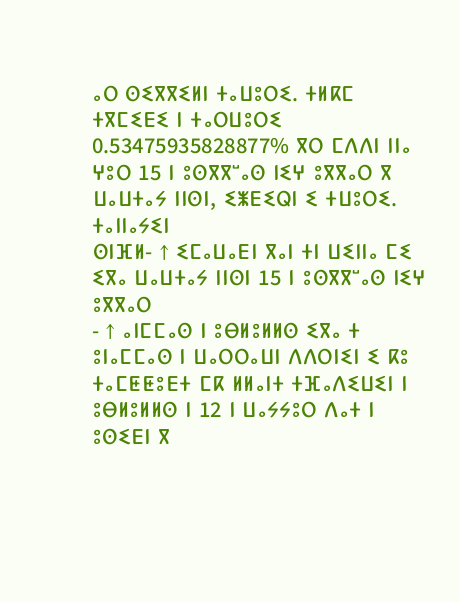ⴰⵔ ⵙⵉⴳⴳⵉⵍⵏ ⵜⴰⵡⵓⵔⵉ. ⵜⵍⴽⵎ ⵜⴳⵎⵉⴹⵉ ⵏ ⵜⴰⵔⵡⵓⵔⵉ 0.53475935828877% ⴳⵔ ⵎⴷⴷⵏ ⵏⵏⴰ ⵖⵓⵔ 15 ⵏ ⵓⵙⴳⴳⵯⴰⵙ ⵏⵉⵖ ⵓⴳⴳⴰⵔ ⴳ ⵡⴰⵡⵜⴰⵢ ⵏⵏⵙⵏ, ⵉⵥⴹⵉⵕⵏ ⵉ ⵜⵡⵓⵔⵉ.
ⵜⴰⵏⵏⴰⵢⵉⵏ
ⵙⵏⴼⵍ- ↑ ⵉⵎⴰⵡⴰⴹⵏ ⴳⴰⵏ ⵜⵏ ⵡⵉⵏⵏⴰ ⵎⵉ ⵉⴳⴰ ⵡⴰⵡⵜⴰⵢ ⵏⵏⵙⵏ 15 ⵏ ⵓⵙⴳⴳⵯⴰⵙ ⵏⵉⵖ ⵓⴳⴳⴰⵔ
- ↑ ⴰⵏⵎⵎⴰⵙ ⵏ ⵓⴱⵍⵓⵍⵍⵙ ⵉⴳⴰ ⵜ ⵓⵏⴰⵎⵎⴰⵙ ⵏ ⵡⴰⵔⵔⴰⵡⵏ ⴷⴷⵔⵏⵉⵏ ⵉ ⴽⵓ ⵜⴰⵎⵟⵟⵓⴹⵜ ⵎⴽ ⵍⵍⴰⵏⵜ ⵜⴼⴰⴷⵉⵡⵉⵏ ⵏ ⵓⴱⵍⵓⵍⵍⵙ ⵏ 12 ⵏ ⵡⴰⵢⵢⵓⵔ ⴷⴰⵜ ⵏ ⵓⵙⵉⴹⵏ ⴳ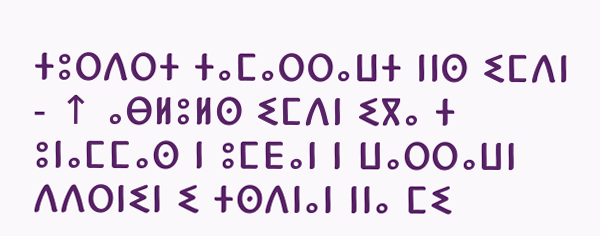ⵜⵓⵔⴷⵔⵜ ⵜⴰⵎⴰⵔⵔⴰⵡⵜ ⵏⵏⵙ ⵉⵎⴷⵏ
- ↑ ⴰⴱⵍⵓⵍⵙ ⵉⵎⴷⵏ ⵉⴳⴰ ⵜ ⵓⵏⴰⵎⵎⴰⵙ ⵏ ⵓⵎⴹⴰⵏ ⵏ ⵡⴰⵔⵔⴰⵡⵏ ⴷⴷⵔⵏⵉⵏ ⵉ ⵜⵙⴷⵏⴰⵏ ⵏⵏⴰ ⵎⵉ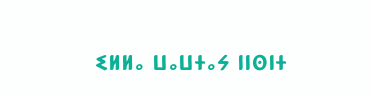ⵉⵍⵍⴰ ⵡⴰⵡⵜⴰⵢ ⵏⵏⵙⵏⵜ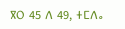ⴳⵔ 45 ⴷ 49, ⵜⵎⴷⴰ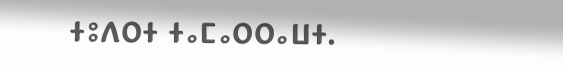ⵜⵓⴷⵔⵜ ⵜⴰⵎⴰⵔⵔⴰⵡⵜ.